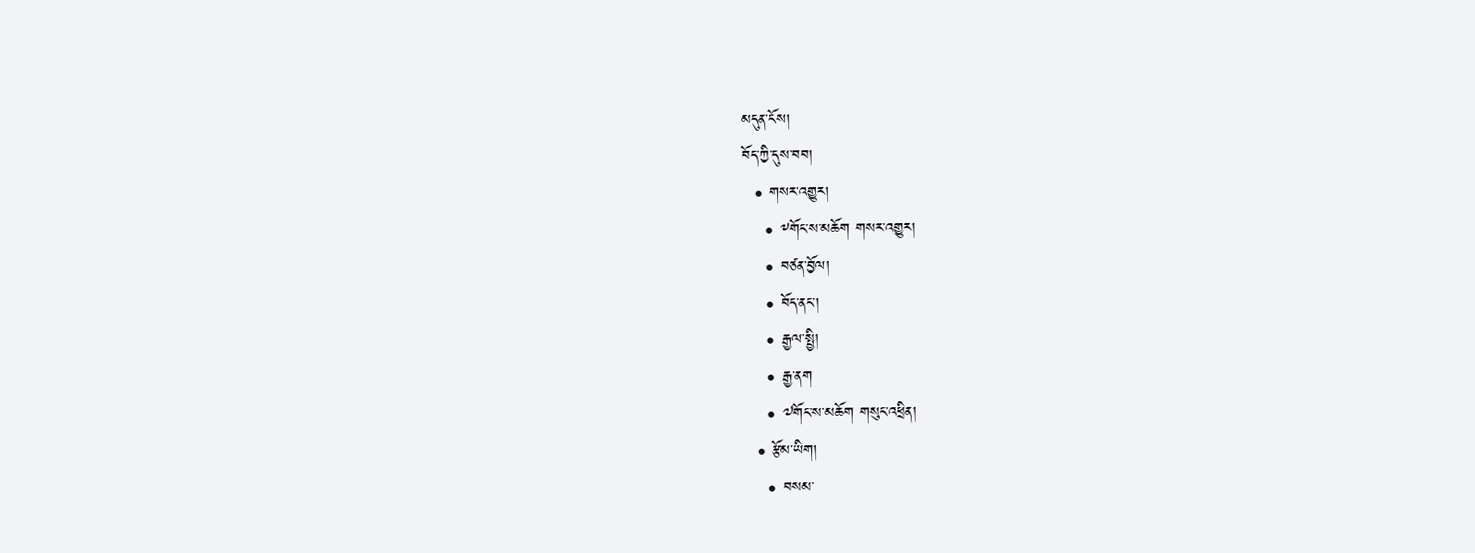མདུན་ངོས།
བོད་ཀྱི་དུས་བབ།
  • གསར་འགྱུར།
    • ༸གོང་ས་མཆོག གསར་འགྱུར།
    • བཙན་བྱོལ།
    • བོད་ནང་།
    • རྒྱལ་སྤྱི།
    • རྒྱ་ནག
    • ༧གོང་ས་མཆོག གསུང་འཕྲིན།
  • རྩོམ་ཡིག།
    • བསམ་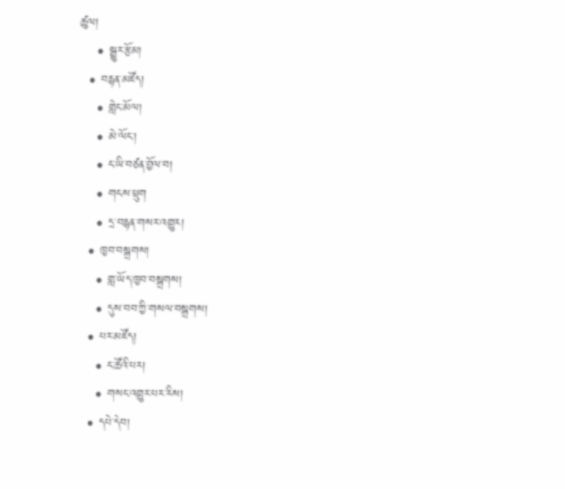ཚུལ།
    • སྒྱུར་རྩོམ།
  • བརྙན་མཛོད།
    • གླེང་མོལ།
    • མེ་ལོང་།
    • ང་ཡི་བཙན་བྱོལ་བ།
    • གངས་ཕྲུག
    • དྲ་བརྙན་གསར་འགྱུར།
  • ཁྱབ་བསྒྲགས།
    • གླ་ཡོད་ཁྱབ་བསྒྲགས།
    • དུས་བབ་ཀྱི་གསལ་བསྒྲགས།
  • པར་མཛོད།
    • ང་ཚོའི་པར།
    • གསང་འགྱུར་པར་རིས།
  • དཔེ་དེབ།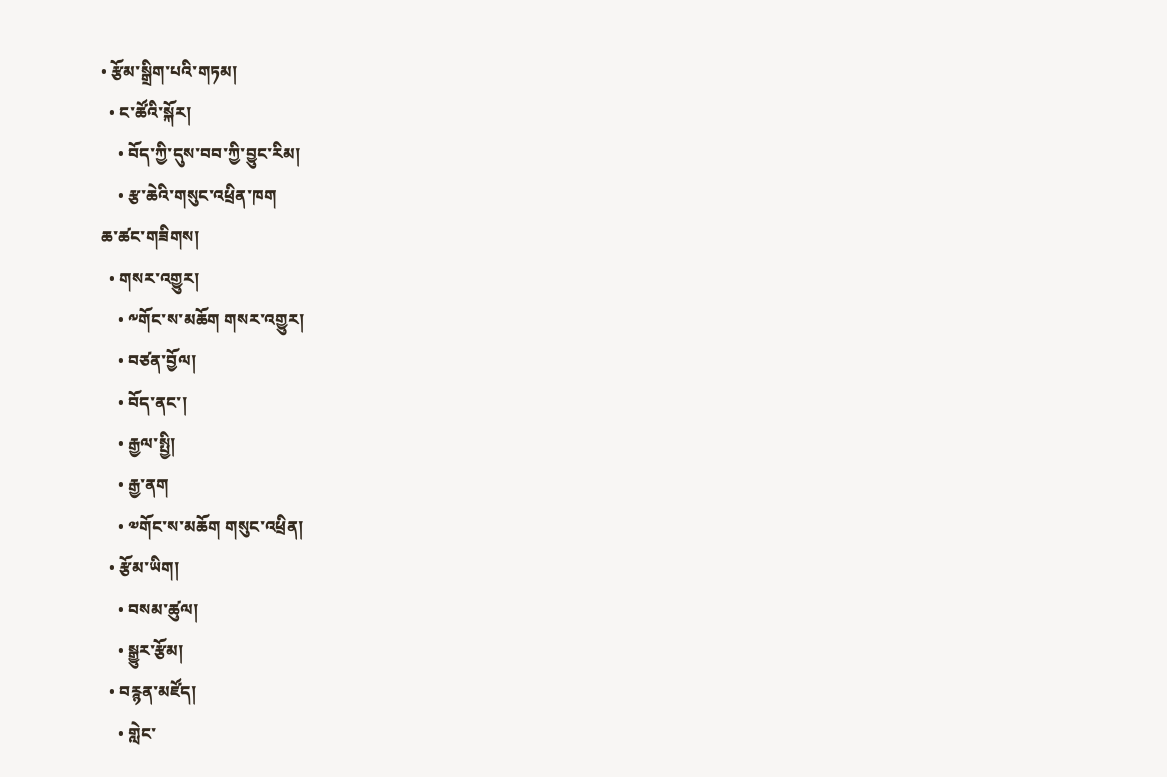• རྩོམ་སྒྲིག་པའི་གཏམ།
  • ང་ཚོའི་སྐོར།
    • བོད་ཀྱི་དུས་བབ་ཀྱི་བྱུང་རིམ།
    • རྩ་ཆེའི་གསུང་འཕྲིན་ཁག
ཆ་ཚང་གཟིགས།
  • གསར་འགྱུར།
    • ༸གོང་ས་མཆོག གསར་འགྱུར།
    • བཙན་བྱོལ།
    • བོད་ནང་།
    • རྒྱལ་སྤྱི།
    • རྒྱ་ནག
    • ༧གོང་ས་མཆོག གསུང་འཕྲིན།
  • རྩོམ་ཡིག།
    • བསམ་ཚུལ།
    • སྒྱུར་རྩོམ།
  • བརྙན་མཛོད།
    • གླེང་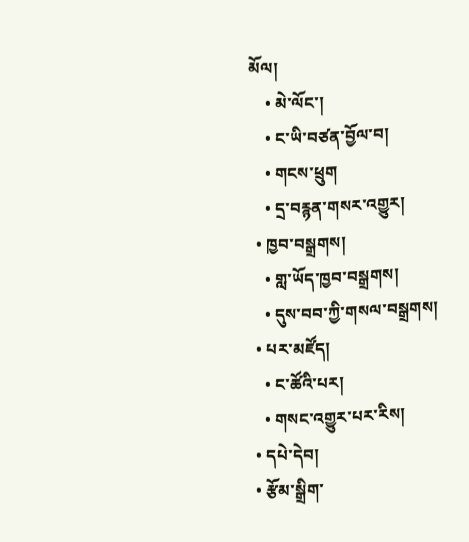མོལ།
    • མེ་ལོང་།
    • ང་ཡི་བཙན་བྱོལ་བ།
    • གངས་ཕྲུག
    • དྲ་བརྙན་གསར་འགྱུར།
  • ཁྱབ་བསྒྲགས།
    • གླ་ཡོད་ཁྱབ་བསྒྲགས།
    • དུས་བབ་ཀྱི་གསལ་བསྒྲགས།
  • པར་མཛོད།
    • ང་ཚོའི་པར།
    • གསང་འགྱུར་པར་རིས།
  • དཔེ་དེབ།
  • རྩོམ་སྒྲིག་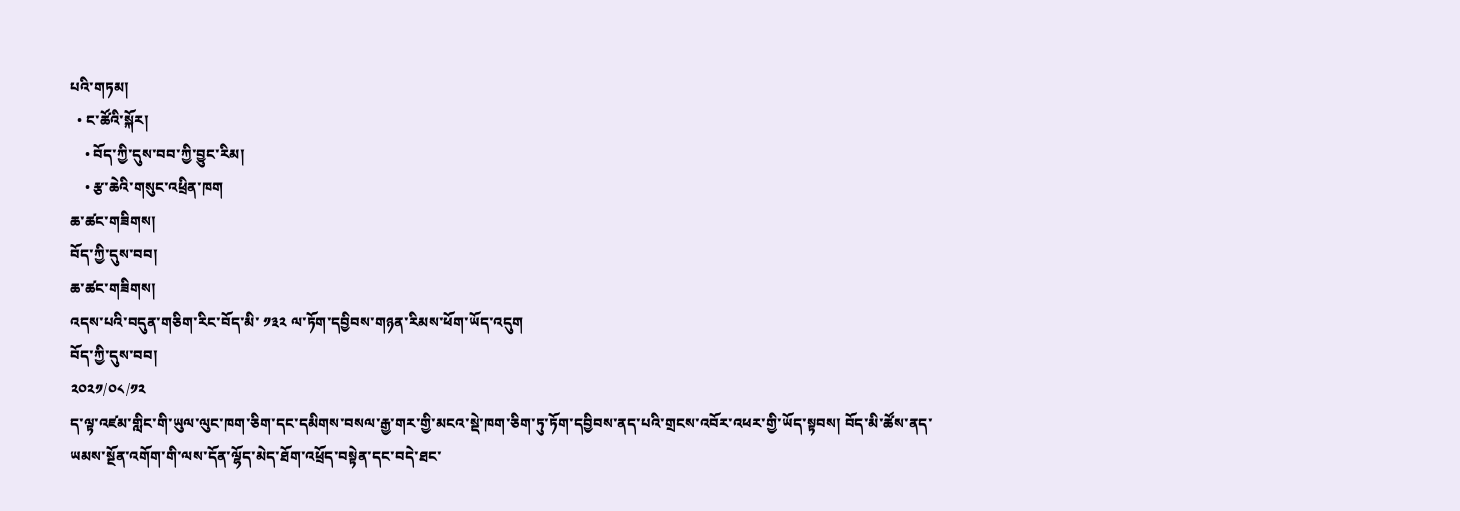པའི་གཏམ།
  • ང་ཚོའི་སྐོར།
    • བོད་ཀྱི་དུས་བབ་ཀྱི་བྱུང་རིམ།
    • རྩ་ཆེའི་གསུང་འཕྲིན་ཁག
ཆ་ཚང་གཟིགས།
བོད་ཀྱི་དུས་བབ།
ཆ་ཚང་གཟིགས།
འདས་པའི་བདུན་གཅིག་རིང་བོད་མི་ ༡༣༢ ལ་ཏོག་དབྱིབས་གཉན་རིམས་ཕོག་ཡོད་འདུག
བོད་ཀྱི་དུས་བབ།
༢༠༢༡/༠༨/༡༢
ད་ལྟ་འཛམ་གླིང་གི་ཡུལ་ལུང་ཁག་ཅིག་དང་དམིགས་བསལ་རྒྱ་གར་གྱི་མངའ་སྡེ་ཁག་ཅིག་ཏུ་ཏོག་དབྱིབས་ནད་པའི་གྲངས་འབོར་འཕར་གྱི་ཡོད་སྟབས། བོད་མི་ཚོས་ནད་ཡམས་སྔོན་འགོག་གི་ལས་དོན་ལྷོད་མེད་ཐོག་འཕྲོད་བསྟེན་དང་བདེ་ཐང་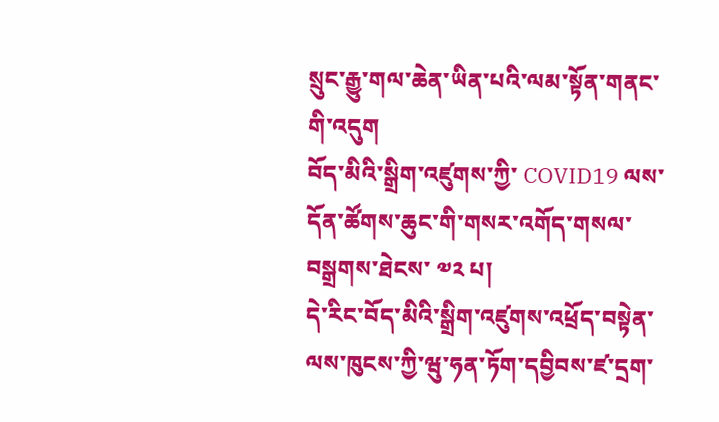སྲུང་རྒྱུ་གལ་ཆེན་ཡིན་པའི་ལམ་སྟོན་གནང་གི་འདུག
བོད་མིའི་སྒྲིག་འཛུགས་ཀྱི་ COVID19 ལས་དོན་ཚོགས་ཆུང་གི་གསར་འགོད་གསལ་བསྒྲགས་ཐེངས་ ༧༢ པ།
དེ་རིང་བོད་མིའི་སྒྲིག་འཛུགས་འཕྲོད་བསྟེན་ལས་ཁུངས་ཀྱི་ཝུ་ཧན་ཏོག་དབྱིབས་ཛ་དྲག་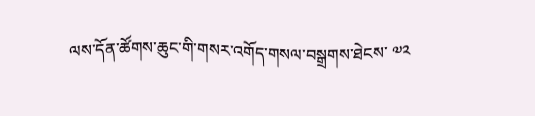ལས་དོན་ཚོགས་ཆུང་གི་གསར་འགོད་གསལ་བསྒྲགས་ཐེངས་ ༧༢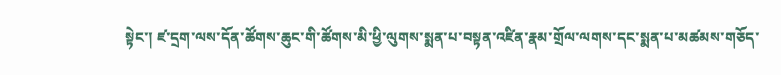སྟེང་། ཛ་དྲག་ལས་དོན་ཚོགས་ཆུང་གི་ཚོགས་མི་ཕྱི་ལུགས་སྨན་པ་བསྟན་འཛིན་རྣམ་གྲོལ་ལགས་དང་སྨན་པ་མཚམས་གཅོད་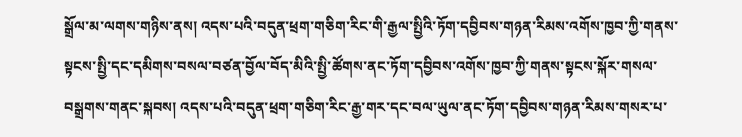སྒྲོལ་མ་ལགས་གཉིས་ནས། འདས་པའི་བདུན་ཕྲག་གཅིག་རིང་གི་རྒྱལ་སྤྱིའི་ཏོག་དབྱིབས་གཉན་རིམས་འགོས་ཁྱབ་ཀྱི་གནས་སྟངས་སྤྱི་དང་དམིགས་བསལ་བཙན་བྱོལ་བོད་མིའི་སྤྱི་ཚོགས་ནང་ཏོག་དབྱིབས་འགོས་ཁྱབ་ཀྱི་གནས་སྟངས་སྐོར་གསལ་བསྒྲགས་གནང་སྐབས། འདས་པའི་བདུན་ཕྲག་གཅིག་རིང་རྒྱ་གར་དང་བལ་ཡུལ་ནང་ཏོག་དབྱིབས་གཉན་རིམས་གསར་པ་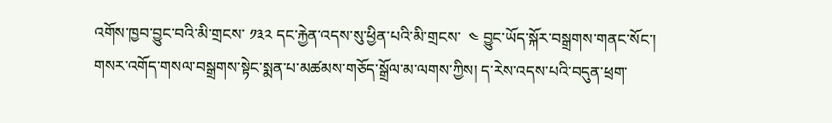འགོས་ཁྱབ་བྱུང་བའི་མི་གྲངས་ ༡༣༢ དང་རྐྱེན་འདས་སུ་ཕྱིན་པའི་མི་གྲངས་  ༤ བྱུང་ཡོད་སྐོར་བསྒྲགས་གནང་སོང་།
གསར་འགོད་གསལ་བསྒྲགས་སྟེང་སྨན་པ་མཚམས་གཅོད་སྒྲོལ་མ་ལགས་ཀྱིས། ད་རེས་འདས་པའི་བདུན་ཕྲག་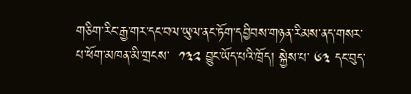གཅིག་རིང་རྒྱ་གར་དང་བལ་ཡུལ་ནང་ཏོག་དབྱིབས་གཉན་རིམས་ནད་གསར་པ་ཕོག་མཁན་མི་གྲངས་  ༡༣༢ བྱུང་ཡོད་པའི་ཁྲོད། སྐྱེས་པ་ ༦༣ དང་བུད་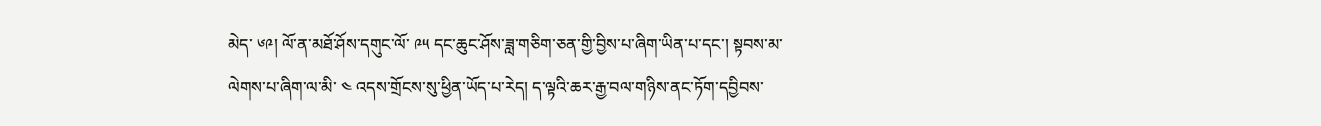མེད་ ༦༩། ལོ་ན་མཐོ་ཤོས་དགུང་ལོ་ ༩༥ དང་ཆུང་ཤོས་ཟླ་གཅིག་ཅན་གྱི་བྱིས་པ་ཞིག་ཡིན་པ་དང་། སྟབས་མ་ལེགས་པ་ཞིག་ལ་མི་ ༤ འདས་གྲོངས་སུ་ཕྱིན་ཡོད་པ་རེད། ད་ལྟའི་ཆར་རྒྱ་བལ་གཉིས་ནང་ཏོག་དབྱིབས་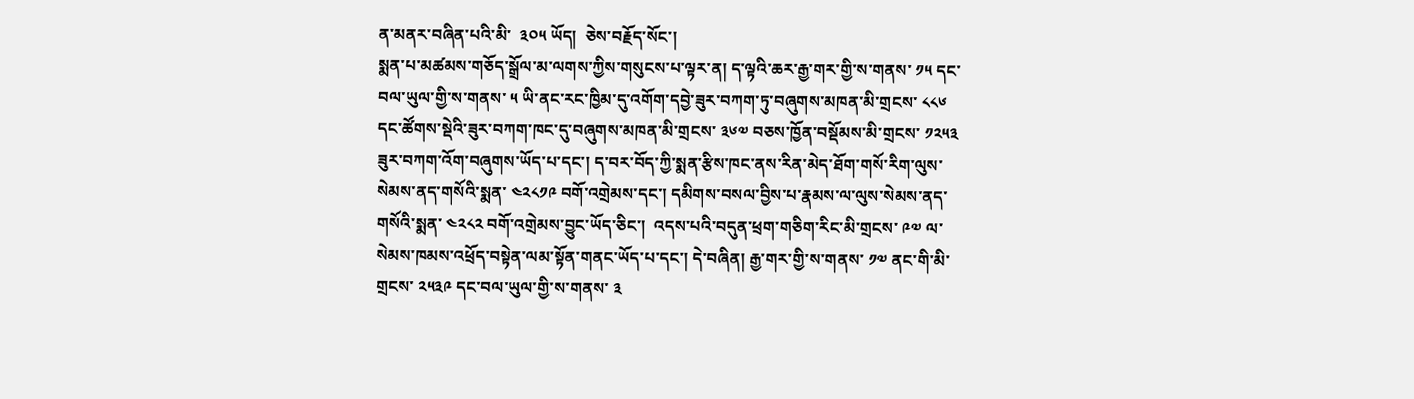ན་མནར་བཞིན་པའི་མི་  ༣༠༥ ཡོད།  ཅེས་བརྗོད་སོང་།
སྨན་པ་མཚམས་གཅོད་སྒྲོལ་མ་ལགས་ཀྱིས་གསུངས་པ་ལྟར་ན། ད་ལྟའི་ཆར་རྒྱ་གར་གྱི་ས་གནས་ ༡༥ དང་བལ་ཡུལ་གྱི་ས་གནས་ ༥ ཡི་ནང་རང་ཁྱིམ་དུ་འགོག་དབྱེ་ཟུར་བཀག་ཏུ་བཞུགས་མཁན་མི་གྲངས་ ༨༨༦ དང་ཚོགས་སྡེའི་ཟུར་བཀག་ཁང་དུ་བཞུགས་མཁན་མི་གྲངས་ ༣༦༧ བཅས་ཁྱོན་བསྡོམས་མི་གྲངས་ ༡༢༥༣ ཟུར་བཀག་འོག་བཞུགས་ཡོད་པ་དང་། ད་བར་བོད་ཀྱི་སྨན་རྩིས་ཁང་ནས་རིན་མེད་ཐོག་གསོ་རིག་ལུས་སེམས་ནད་གསོའི་སྨན་ ༤༢༨༡༩ བགོ་འགྲེམས་དང་། དམིགས་བསལ་བྱིས་པ་རྣམས་ལ་ལུས་སེམས་ནད་གསོའི་སྨན་ ༤༢༨༢ བགོ་འགྲེམས་བྱུང་ཡོད་ཅིང་།  འདས་པའི་བདུན་ཕྲག་གཅིག་རིང་མི་གྲངས་ ༩༧ ལ་སེམས་ཁམས་འཕྲོད་བསྟེན་ལམ་སྟོན་གནང་ཡོད་པ་དང་། དེ་བཞིན། རྒྱ་གར་གྱི་ས་གནས་ ༡༧ ནང་གི་མི་གྲངས་ ༢༥༣༩ དང་བལ་ཡུལ་གྱི་ས་གནས་ ༣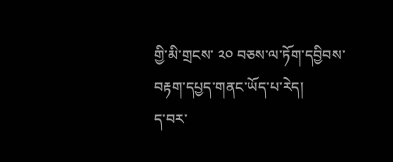གྱི་མི་གྲངས་ ༢༠ བཅས་ལ་ཏོག་དབྱིབས་བརྟག་དཔྱད་གནང་ཡོད་པ་རེད།
ད་བར་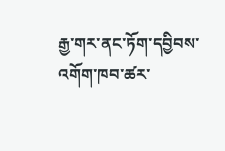རྒྱ་གར་ནང་ཏོག་དབྱིབས་འགོག་ཁབ་ཚར་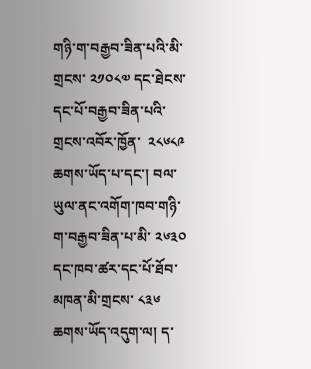གཉི་ག་བརྒྱབ་ཟིན་པའི་མི་གྲངས་ ༢༡༠༨༧ དང་ཐེངས་དང་པོ་བརྒྱབ་ཟིན་པའི་གྲངས་འབོར་ཁྱོན་  ༢༨༦༨༩ ཆགས་ཡོད་པ་དང་། བལ་ཡུལ་ནང་འགོག་ཁབ་གཉི་ག་བརྒྱབ་ཟིན་པ་མི་ ༢༦༣༠ དང་ཁབ་ཚར་དང་པོ་ཐོབ་མཁན་མི་གྲངས་ ༨༣༦ ཆགས་ཡོད་འདུག་ལ། ད་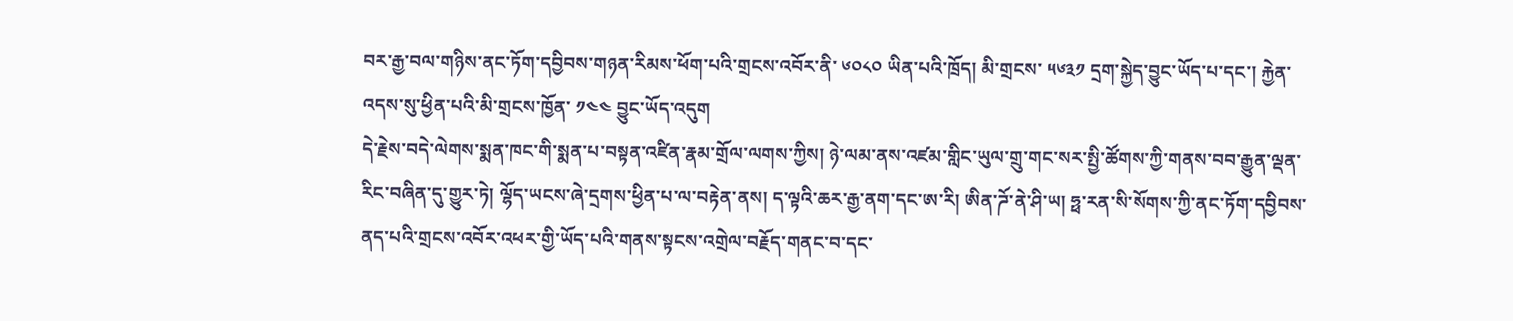བར་རྒྱ་བལ་གཉིས་ནང་ཏོག་དབྱིབས་གཉན་རིམས་ཕོག་པའི་གྲངས་འབོར་ནི་ ༦༠༨༠ ཡིན་པའི་ཁྲོད། མི་གྲངས་ ༥༦༣༡ དྲག་སྐྱེད་བྱུང་ཡོད་པ་དང་། རྐྱེན་འདས་སུ་ཕྱིན་པའི་མི་གྲངས་ཁྱོན་ ༡༤༤ བྱུང་ཡོད་འདུག
དེ་རྗེས་བདེ་ལེགས་སྨན་ཁང་གི་སྨན་པ་བསྟན་འཛིན་རྣམ་གྲོལ་ལགས་ཀྱིས། ཉེ་ལམ་ནས་འཛམ་གླིང་ཡུལ་གྲུ་གང་སར་སྤྱི་ཚོགས་ཀྱི་གནས་བབ་རྒྱུན་ལྡན་རིང་བཞིན་དུ་གྱུར་ཏེ། ལྷོད་ཡངས་ཞེ་དྲགས་ཕྱིན་པ་ལ་བརྟེན་ནས། ད་ལྟའི་ཆར་རྒྱ་ནག་དང་ཨ་རི། ཨིན་ཌོ་ནེ་ཤི་ཡ། ཧྥ་རན་སི་སོགས་ཀྱི་ནང་ཏོག་དབྱིབས་ནད་པའི་གྲངས་འབོར་འཕར་གྱི་ཡོད་པའི་གནས་སྟངས་འགྲེལ་བརྗོད་གནང་བ་དང་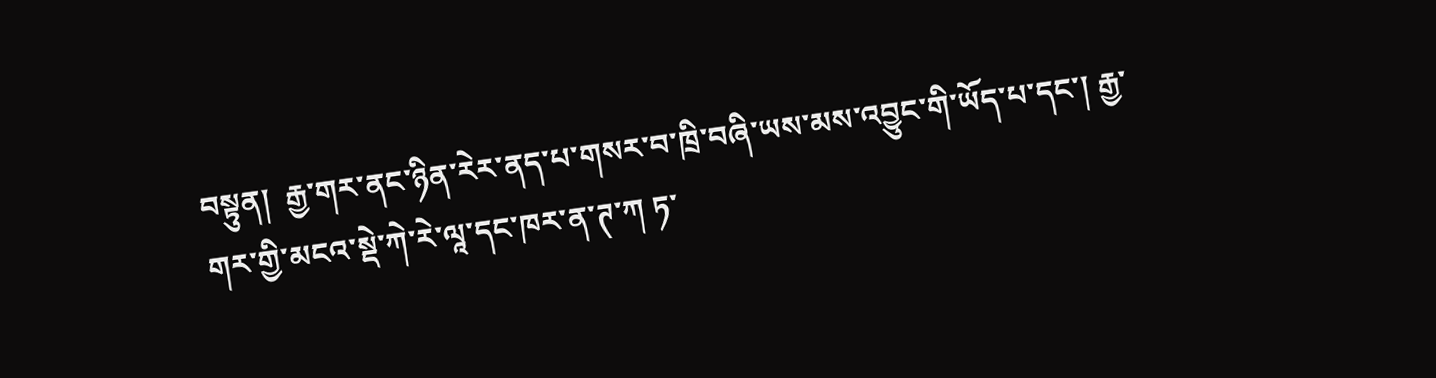བསྟུན།  རྒྱ་གར་ནང་ཉིན་རེར་ནད་པ་གསར་བ་ཁྲི་བཞི་ཡས་མས་འབྱུང་གི་ཡོད་པ་དང་། རྒྱ་གར་གྱི་མངའ་སྡེ་ཀེ་རེ་ལཱ་དང་ཁར་ན་ཊ་ཀ ཏ་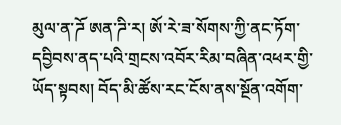མུལ་ན་ཌོ ཨན་ཌི་ར། ཨོ་རེ་ཟ་སོགས་ཀྱི་ནང་ཏོག་དབྱིབས་ནད་པའི་གྲངས་འབོར་རིམ་བཞིན་འཕར་གྱི་ཡོད་སྟབས། བོད་མི་ཚོས་རང་ངོས་ནས་སྔོན་འགོག་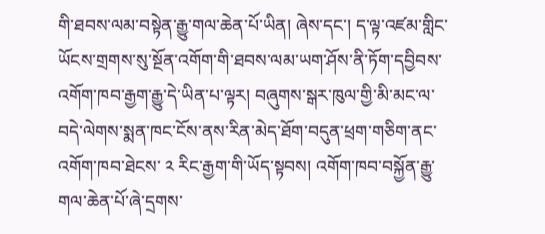གི་ཐབས་ལམ་བསྟེན་རྒྱུ་གལ་ཆེན་པོ་ཡིན། ཞེས་དང་། ད་ལྟ་འཛམ་གླིང་ཡོངས་གྲགས་སུ་སྔོན་འགོག་གི་ཐབས་ལམ་ཡག་ཤོས་ནི་ཏོག་དབྱིབས་འགོག་ཁབ་རྒྱག་རྒྱུ་དེ་ཡིན་པ་ལྟར། བཞུགས་སྒར་ཁུལ་གྱི་མི་མང་ལ་བདེ་ལེགས་སྨན་ཁང་ངོས་ནས་རིན་མེད་ཐོག་བདུན་ཕྲག་གཅིག་ནང་འགོག་ཁབ་ཐེངས་ ༢ རིང་རྒྱག་གི་ཡོད་སྟབས། འགོག་ཁབ་བསྐྱོན་རྒྱུ་གལ་ཆེན་པོ་ཞེ་དྲགས་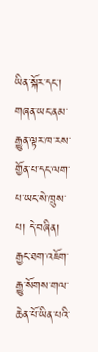ཡིན་སྐོར་དང་། གཞན་ཡང་ནམ་རྒྱུན་ལྟར་ཁ་རས་གྱོན་པ་དང་ལག་པ་ཡང་སེ་ཁྲུས་པ། དེ་བཞིན། རྒྱང་ཐག་འཇོག་རྒྱུ་སོགས་གལ་ཆེན་པོ་ཡིན་པའི་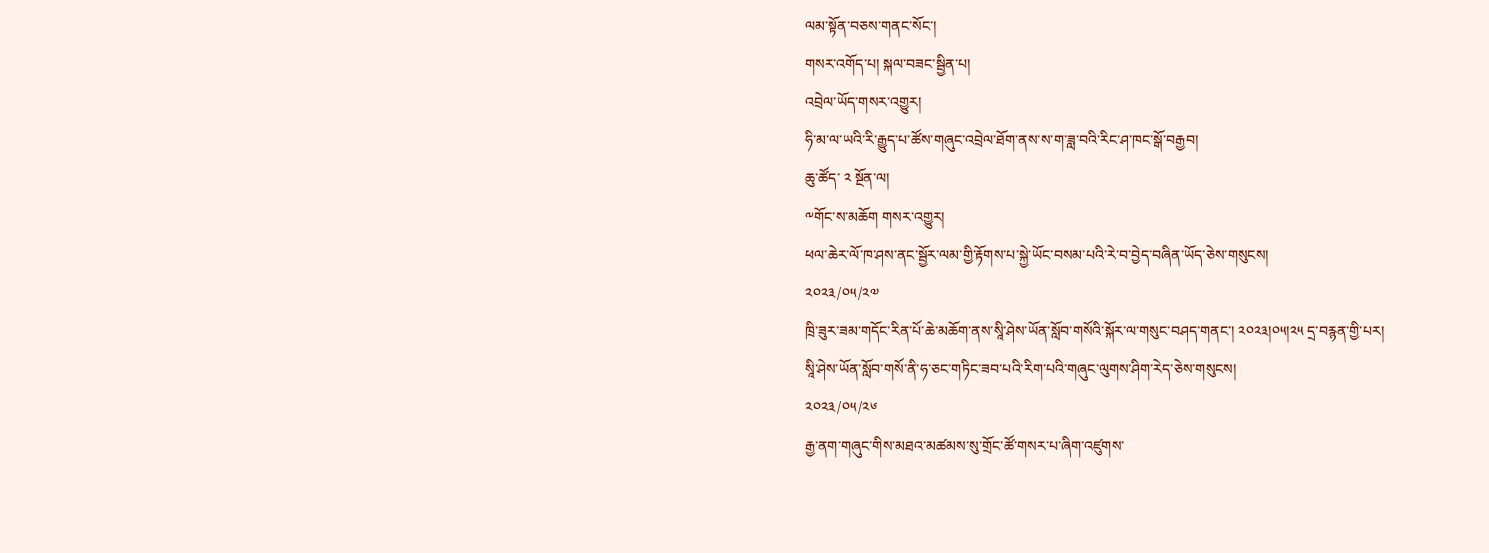ལམ་སྟོན་བཅས་གནང་སོང་།
གསར་འགོད་པ། སྐལ་བཟང་སྦྱིན་པ།
འབྲེལ་ཡོད་གསར་འགྱུར།
ཧི་མ་ལ་ཡའི་རི་རྒྱུད་པ་ཚོས་གཞུང་འབྲེལ་ཐོག་ནས་ས་ག་ཟླ་བའི་རིང་ཤ་ཁང་སྒོ་བརྒྱབ།
ཆུ་ཚོད་ ༢ སྔོན་ལ།
༸གོང་ས་མཆོག གསར་འགྱུར།
ཕལ་ཆེར་ལོ་ཁ་ཤས་ནང་སྦྱོར་ལམ་གྱི་རྟོགས་པ་སྐྱེ་ཡོང་བསམ་པའི་རེ་བ་བྱེད་བཞིན་ཡོད་ཅེས་གསུངས།
༢༠༢༣/༠༥/༢༧
ཁྲི་ཟུར་ཟམ་གདོང་རིན་པོ་ཆེ་མཆོག་ནས་སཱི་ཤེས་ཡོན་སློབ་གསོའི་སྐོར་ལ་གསུང་བཤད་གནང་། ༢༠༢༣།༠༥།༢༥ དྲ་བརྙན་གྱི་པར།
སཱི་ཤེས་ཡོན་སློབ་གསོ་ནི་ཧ་ཅང་གཏིང་ཟབ་པའི་རིག་པའི་གཞུང་ལུགས་ཤིག་རེད་ཅེས་གསུངས།
༢༠༢༣/༠༥/༢༦
རྒྱ་ནག་གཞུང་གིས་མཐའ་མཚམས་སུ་གྲོང་ཚོ་གསར་པ་ཞིག་འཛུགས་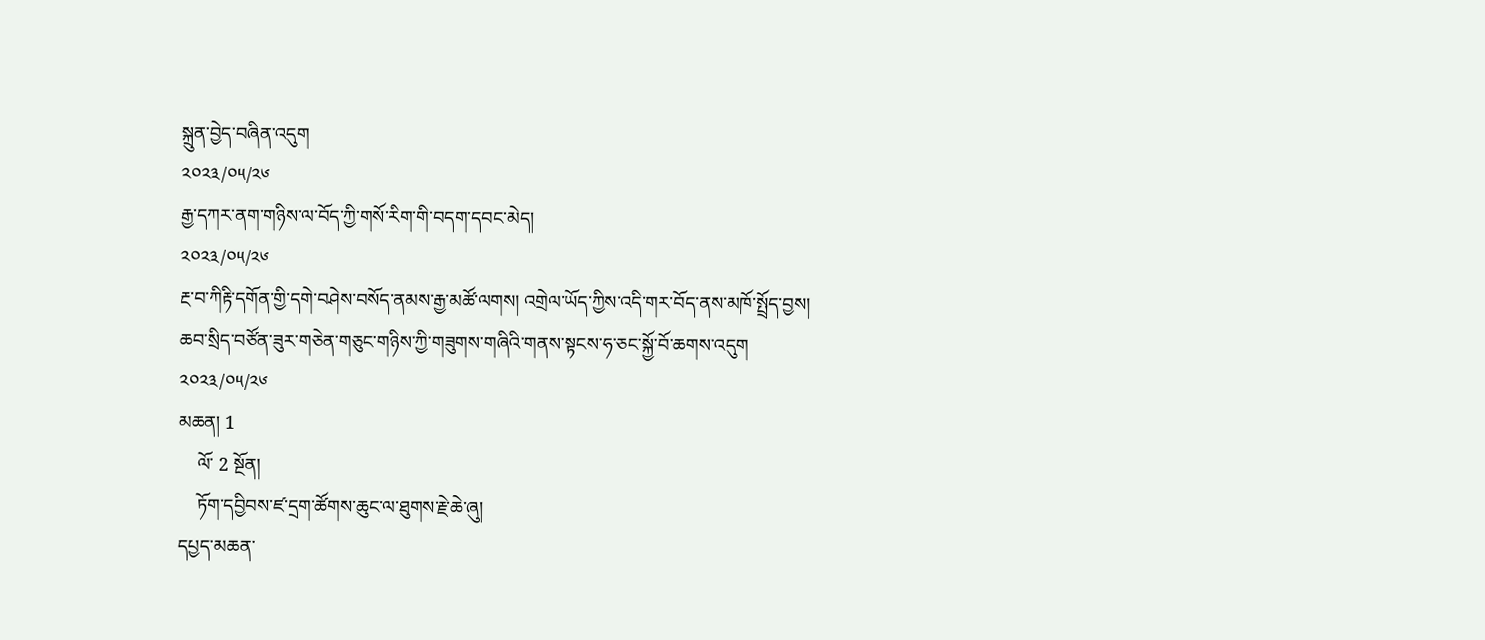སྐྲུན་བྱེད་བཞིན་འདུག
༢༠༢༣/༠༥/༢༦
རྒྱ་དཀར་ནག་གཉིས་ལ་བོད་ཀྱི་གསོ་རིག་གི་བདག་དབང་མེད།
༢༠༢༣/༠༥/༢༦
རྔ་བ་ཀིརྟི་དགོན་གྱི་དགེ་བཤེས་བསོད་ནམས་རྒྱ་མཚོ་ལགས། འགྲེལ་ཡོད་ཀྱིས་འདི་གར་བོད་ནས་མཁོ་སྤྲོད་བྱས།
ཆབ་སྲིད་བཙོན་ཟུར་གཅེན་གཅུང་གཉིས་ཀྱི་གཟུགས་གཞིའི་གནས་སྟངས་ཧ་ཅང་སྐྱོ་བོ་ཆགས་འདུག
༢༠༢༣/༠༥/༢༦
མཆན། 1
    ལོ་ 2 སྔོན།
    ཏོག་དབྱིབས་ཛ་དྲག་ཚོགས་ཆུང་ལ་ཐུགས་རྗེ་ཆེ་ཞུ།
དཔྱད་མཆན་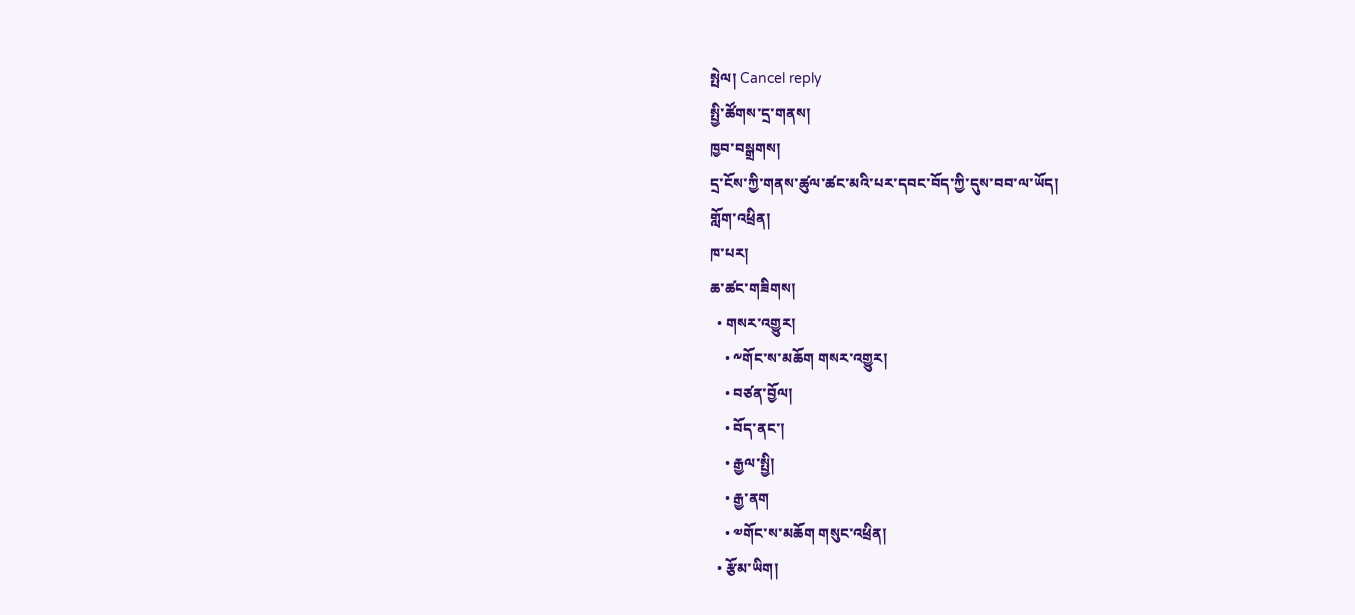སྤེལ། Cancel reply
སྤྱི་ཚོགས་དྲ་གནས།
ཁྱབ་བསྒྲགས།
དྲ་ངོས་ཀྱི་གནས་ཚུལ་ཚང་མའི་པར་དབང་བོད་ཀྱི་དུས་བབ་ལ་ཡོད།
གློག་འཕྲིན།
ཁ་པར།
ཆ་ཚང་གཟིགས།
  • གསར་འགྱུར།
    • ༸གོང་ས་མཆོག གསར་འགྱུར།
    • བཙན་བྱོལ།
    • བོད་ནང་།
    • རྒྱལ་སྤྱི།
    • རྒྱ་ནག
    • ༧གོང་ས་མཆོག གསུང་འཕྲིན།
  • རྩོམ་ཡིག།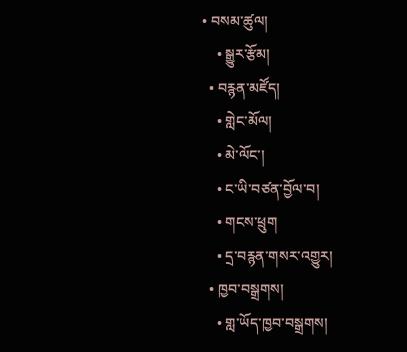• བསམ་ཚུལ།
    • སྒྱུར་རྩོམ།
  • བརྙན་མཛོད།
    • གླེང་མོལ།
    • མེ་ལོང་།
    • ང་ཡི་བཙན་བྱོལ་བ།
    • གངས་ཕྲུག
    • དྲ་བརྙན་གསར་འགྱུར།
  • ཁྱབ་བསྒྲགས།
    • གླ་ཡོད་ཁྱབ་བསྒྲགས།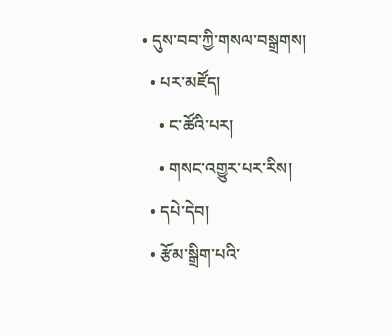• དུས་བབ་ཀྱི་གསལ་བསྒྲགས།
  • པར་མཛོད།
    • ང་ཚོའི་པར།
    • གསང་འགྱུར་པར་རིས།
  • དཔེ་དེབ།
  • རྩོམ་སྒྲིག་པའི་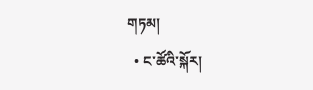གཏམ།
  • ང་ཚོའི་སྐོར།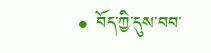• བོད་ཀྱི་དུས་བབ་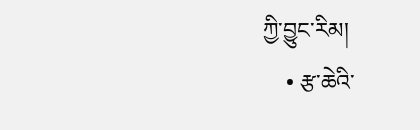ཀྱི་བྱུང་རིམ།
    • རྩ་ཆེའི་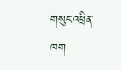གསུང་འཕྲིན་ཁག